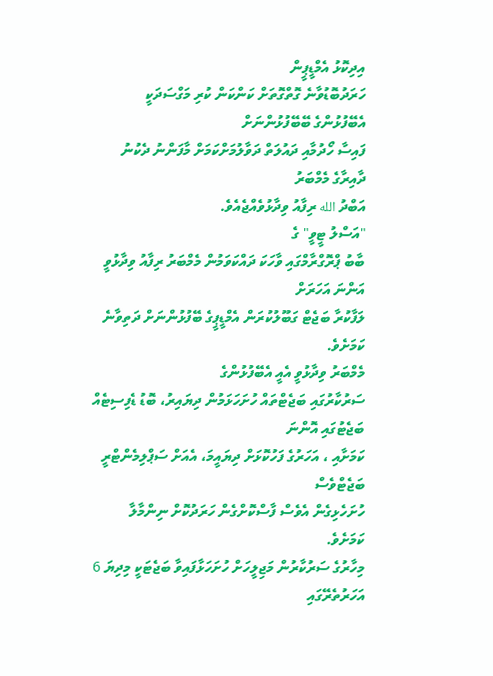އިދިކޮޅު އެމްޑީޕީން
ހަރަދުބޮޑުވާނެ ގޮތްގޮތަށް ކަންކަން ކުރި މަގްސަދަކީ އެބޭފުޅުންގެ ބޭބޭފުޅުންނަށް
ފައިސާ ހޯދުމާއި ދައުލަތް ދަވާލުމަށްކަމަށް މާފަންނު ދެކުނު ދާއިރާގެ މެމްބަރު
އަބްދު الله ރިފާއު ވިދާޅުވެއްޖެއެވެ.
"އަސްލު ޓީވީ" ގެ
ބާބު ޕްރޮގްރާމްގައި ވާހަކަ ދައްކަވަމުން މެމްބަރު ރިފާއު ވިދާޅުވީ އަންނަ އަހަރަށް
ލަފާކުރާ ބަޖެޓް ގަބޫލުކުރަން އެމްޑީޕީގެ ބޭފުޅުންނަށް ދަތިވާނެ ކަމަށެވެ.
މެމްބަރު ވިދާޅުވީ އެއީ އެބޭފުޅުންގެ
ސަރުކާރުގައި ބަޖެޓްތައް ހުށަހަޅަމުން ދިޔައިރު، ބޮޑު ޑެފިސިޓެއް ބަޖެޓުގައި އޮންނަ
ކަމަށާއި ، އަހަރުގެ ފަހުކޮޅަށް ދިޔައީމަ، އެއަށް ސަޕްލިމެންޓްރީ ބަޖެޓްވެސް
ހުށަހެޅިގެން އެވެސް ފާސްކޮށްގެން ހަރަދުކޮށް ނިންމާލާ ކަމަށެވެ.
މިހާރުގެ ސަރުކާރުން މަޖިލީހަށް ހުށަހަޅާފައިވާ ބަޖެޓަކީ މިދިޔަ 6 އަހަރުތެރޭގައި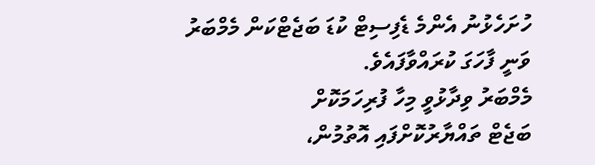ހުށަހެޅުނު އެންމެ ޑެފިސިޓް ކުޑަ ބަޖެޓްކަން މެމްބަރު ވަނީ ފާހަގަ ކުރައްވާފައެވެ.
މެމްބަރު ވިދާޅުވީ މިހާ ފުރިހަމަކޮށް
ބަޖެޓް ތައްޔާރުކޮށްފައި އޮތުމުން،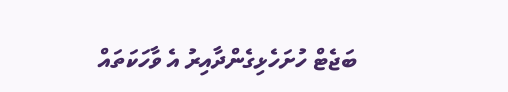ބަޖެޓް ހުށަހެޅިގެންދާއިރު އެ ވާހަކަތައް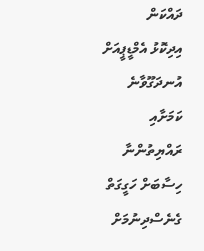ދައްކަން
އިދިކޮޅު އެމްޑީޕީއަށް އުނދަގޫވާނެ ކަމަށާއި ރައްޔިތުންނާ ހިސާބަށް ހަގީގަތް ގެނެސްދިނުމަށް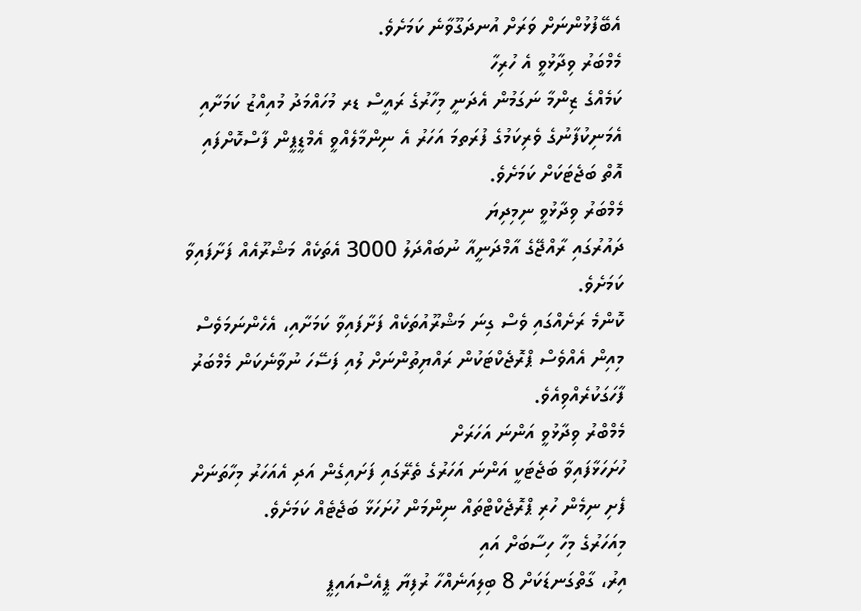އެބޭފުޅުންނަށް ވަރަށް އުނދަގޫވާނެ ކަމަށެވެ.
މެމްބަރު ވިދާޅުވީ އެ ހުރިހާ
ކަމެއްގެ ޒިންމާ ނަގަމުން އެދަނީ މިހާރުގެ ރައީސް ޑރ މުހައްމަދު މުއިއްޒު ކަމަށާއި
އެމަނިކުފާނުގެ ވެރިކަމުގެ ފުރަތމަ އަހަރު އެ ނިންމާލެއްވީ އެމްޑީޕީން ފާސްކޮށްފައި
އޮތް ބަޖެޓަކަށް ކަމަށެވެ.
މެމްބަރު ވިދާޅުވީ ނިމިދިޔަ
ދައުރުގައި ރާއްޖޭގެ އާމްދަނީއާ ނުބައްދަލު 3000 އެތަކެއް މަޝްރޫއެއް ފަށާފައިވާ ކަމަށެވެ.
ކޮންމެ ރަށެއްގައި ވެސް ގިނަ މަޝްރޫއުތަކެއް ފަށާފައިވާ ކަމަށާއި، އެހެންނަމަވެސް
މިއިން އެއްވެސް ޕްރޮޖެކްޓަކުން ރައްޔިތުންނަށް ލުއި ފަސޭހަ ނުވާނެކަން މެމްބަރު
ފާހަގަކުރެއްވިއެވެ.
މެމްބްރު ވިދާޅުވީ އަންނަ އަހަރަށް
ހުށަހަޅާފައިވާ ބަޖެޓަކީ އަންނަ އަހަރުގެ ތެރޭގައި ފަށައިގެން އަދި އެއަހަރު މިހާތަނަށް
ފެށި ނިމެން ހުރި ޕްރޮޖެކްޓްތައް ނިންމަން ހުށަހަޅާ ބަޖެޓެއް ކަމަށެވެ.
މިއަހަރުގެ މިހާ ހިސާބަށް އައި
އިރު، ގާތްގަނޑަކަށް 8 ބިލިއަނެއްހާ ރުފިޔާ ޕީއެސްއައިޕީ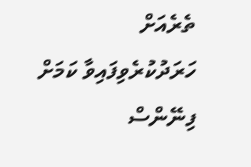ތެރެއަށް
ހަރަދުކުރެވިފައިވާ ކަމަށް ފިނޭންސް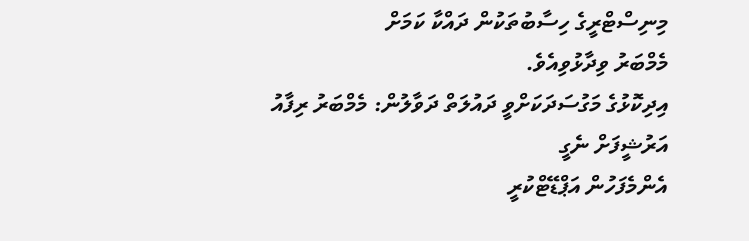މިނިސްޓްރީގެ ހިސާބުތަކުން ދައްކާ ކަމަށް
މެމްބަރު ވިދާޅުވިއެވެ.
އިދިކޮޅުގެ މަގުސަދަކަށްވީ ދައުލަތް ދަވާލުން: މެމްބަރު ރިފާއު
އަރުޝީފަށް ނެގީ
އެންމެފަހުން އަޕްޑޭޓްކުރީ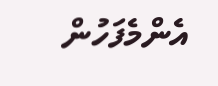އެންމެފަހުން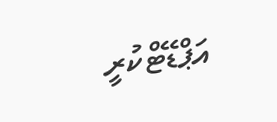އަޕްޑޭޓްކުރީ